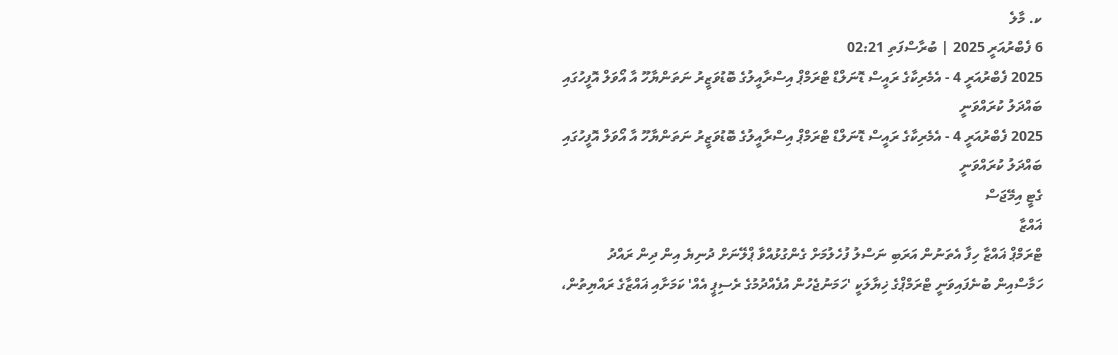ކ. މާލެ
6 ފެބްރުއަރީ 2025 | ބުރާސްފަތި 02:21
2025 ފެބްރުއަރީ 4 - އެމެރިކާގެ ރައީސް ޑޮނަލްޑް ޓްރަމްޕް އިސްރާއީލުގެ ބޮޑުވަޒީރު ނަތަންޔާހޫ އާ އޯވަލް އޮފީހުގައި ބައްދަލު ކުރައްވަނީ
2025 ފެބްރުއަރީ 4 - އެމެރިކާގެ ރައީސް ޑޮނަލްޑް ޓްރަމްޕް އިސްރާއީލުގެ ބޮޑުވަޒީރު ނަތަންޔާހޫ އާ އޯވަލް އޮފީހުގައި ބައްދަލު ކުރައްވަނީ
ގެޓީ އިމޭޖަސް
ޣައްޒާ
ޓްރަމްޕް ޣައްޒާ ހިފާ އެތަނުން އަރަބި ނަސްލު ފުހެލުމަށް ގެންގުޅުއްވާ ޕްލޭނަށް ދުނިޔެ އިން ދިން ރައްދު
ހަމާސްއިން ބުނެފައިވަނީ ޓްރަމްޕްގެ ޚިޔާލަކީ 'ހަމަނުޖެހުން އުފެއްދުމުގެ ރެސިޕީ އެއް' ކަމަށާއި ޣައްޒާގެ ރައްޔިތުން،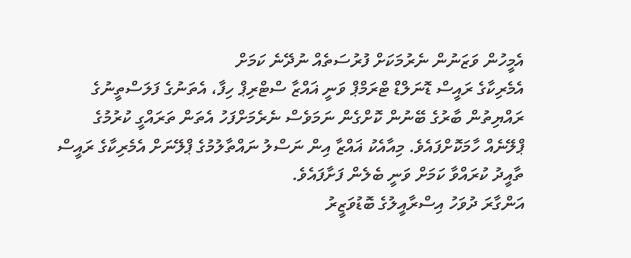އެމީހުން ވަޒަނުން ނެރުމަކަށް ފުރުސަތެއް ނުދޭނެ ކަމަށް
އެމެރިކާގެ ރައީސް ޑޮނަލްޑް ޓްރަމްޕް ވަނީ ޣައްޒާ ސްޓްރިޕް ހިފާ، އެތަނުގެ ފަލަސްތީނުގެ ރައްޔިތުން ބާރުގެ ބޭނުން ކޮށްގެން ނަމަވެސް ނެރެމަށްފަހު އެތަން ތަރައްގީ ކުރުމުގެ ޕްލޭނެއް ހާމަކޮށްފައެވެ. މިއާއެކު ޣައްޒާ އިން ނަސްލު ނައްތާލުމުގެ ޕްލޭނަށް އެމެރިކާގެ ރައީސް ތާއީދު ކުރައްވާ ކަމަށް ވަނީ ބެލެން ފަށާފައެވެ.
އަންގާރަ ދުވަހު އިސްރާއީލުގެ ބޮޑުވަޒީރު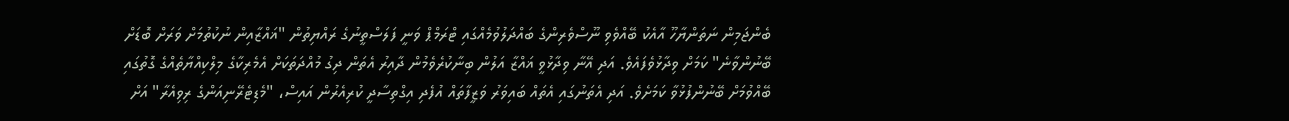ބެންޖަމިން ނަތަންޔާހޫ އާއެކު ބޭއްވެވި ނޫސްވެރިންގެ ބައްދަލުވުމެއްގައި ޓްރަމްޕް ވަނީ ފަލަސްތީނުގެ ރައްޔިތުން "ޣައްޒާއިން ނުކުތުމަށް ވަރަށް ބޮޑަށް ބޭނުންވާނެ" ކަމަށް ވިދާޅުވެފައެވެ. އަދި އޭނާ ވިދާޅުވީ ޣައްޒާ އަލުން ބިނާކުރެވެމުން ދާއިރު އެތަން ދިގު މުއްދަތަކަށް އެމެރިކާގެ މިލްކިއްޔާތެއްގެ ގޮތުގައި ބޭއްވުމަށް ބޭނުންފުޅުވާ ކަމަށެވެ. އަދި އެތަނުގައި އެތައް ބައިވަރު ވަޒީފާތައް އުފެދި އިގްތިސާދީ ކުރިއެރުން އައިސް، "މެޑިޓެރޭނިއަންގެ ރިވިއެރާ" އަށް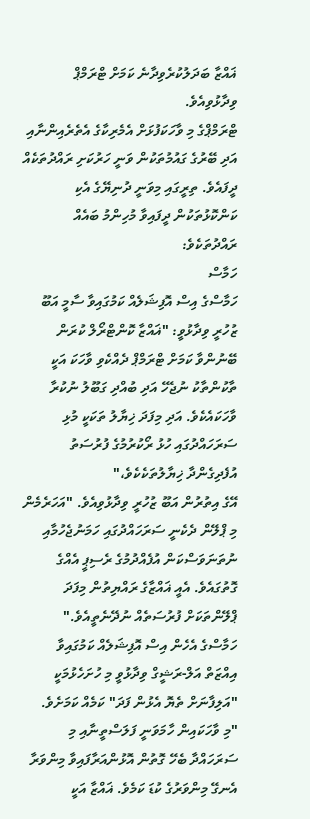ޣައްޒާ ބަދަލުކުރެވިދާނެ ކަމަށް ޓްރަމްޕް ވިދާޅުވިއެވެ.
ޓްރަމްޕްގެ މި ވާހަކަފުޅަށް އެމެރިކާގެ އެތެރެއިންނާއި އަދި ބޭރުގެ ގައުމުތަކުން ވަނީ ހަރުކަށި ރައްދުތަކެއް ދީފައެވެ. ތިރީގައި މިވަނީ ދުނިޔޭގެ އެކި ކަންކޮޅުތަކުން ދީފައިވާ މުހިންމު ބައެއް ރައްދުތަކެވެ:
ހަމާސް
ހަމާސްގެ އިސް އޮފިޝަލެއް ކަމުގައިވާ ސާމީ އަބޫ ޒުހުރީ ވިދާޅުވީ: "ޣައްޒާ ކޮންޓްރޯލް ކުރަން ބޭނުންވާ ކަމަށް ޓްރަމްޕް ދެއްކެވި ވާހަކަ އަކީ ތާކުންތާކު ނުޖެހޭ އަދި ބުއްދި ގަބޫލު ނުކުރާ ވާހަކައެކެވެ. އަދި މިފަދަ ޚިޔާލު ތަކަކީ މުޅި ސަރަހައްދުގައި ހުޅު ރޯކުރުމުގެ ފުރުސަތު އުފެދިގެންދާ ޚިޔާލުތަކެކެވެ،"
އޭގެ އިތުރުން އަބޫ ޒުހުރީ ވިދާޅުވިއެވެ. "އަހަރެމެން މި ޕްލޭން ދެކެނީ ސަރަހައްދުގައި ހަމަނުޖެހުމާއި ނުތަނަވަސްކަން އުފެއްދުމުގެ ރެސިޕީ އެއްގެ ގޮތުގައެވެ. އެއީ ޣައްޒާގެ ރައްޔިތުން މިފަދަ ޕްލޭންތަކަށް ފުރުސަތެއް ނުދޭނެތީއެވެ."
ހަމާސްގެ އެހެން އިސް އޮފިޝަލެއް ކަމުގައިވާ އިއްޒަތް އަލް-ރަޝީގް ވިދާޅުވީ މި ހުށަހެޅުމަކީ "އަލިފާނަށް ތެޔޮ އެޅުން ފަދަ" ކަމެއް ކަމަށެވެ.
"މި ވާހަކައިން ހާމަވަނީ ފަލަސްތީނާއި މި ސަރަހައްދާ ބެހޭ ގޮތުން އޮޅުންއަރާފައިވާ މިންވަރާ އެނގޭ މިންވަރުގެ ކުޑަ ކަމެވެ. ޣައްޒާ އަކީ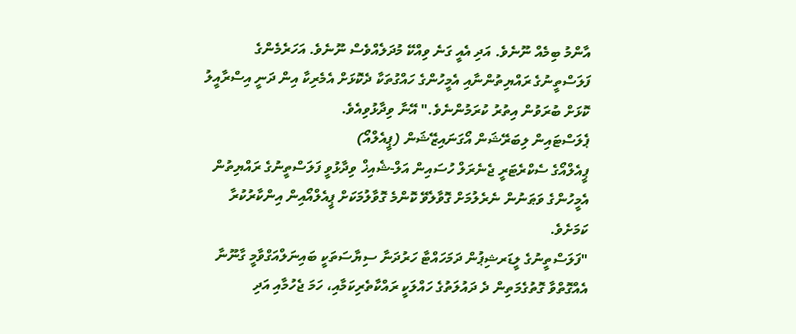އާންމު ބިމެއް ނޫނެވެ. އަދި އެއީ ގަނެ ވިއްކޭ މުދަލެއްވެސް ނޫނެވެ. އަހަރެމެންގެ ފަލަސްތީނުގެ ރައްޔިތުންނާއި އެމީހުންގެ ހައްގުތަކާ ދެކޮޅަށް އެމެރިކާ އިން ދަނީ އިސްރާއީލު ކޮޅަށް ބުރަވުން އިތުރު ކުރަމުންނެވެ." އޭނާ ވިދާޅުވިއެވެ.
ޕެލަސްޓައިން ލިބަރޭޝަން އޯގަނައިޒޭޝަން (ޕީއެލްއޯ)
ޕީއެލްއޯގެ ސެކްރެޓަރީ ޖެނެރަލް ހުސައިން އަލް-ޝެއިޚް ވިދާޅުވީ ފަލަސްތީނުގެ ރައްޔިތުން އެމީހުންގެ ވަޠަނުން ނެރެލުމަށް ގޮވާލެވޭ ކޮންމެ ގޮވާލުމަކަށް ޕީއެލްއޯއިން އިންކާރުކުރާ ކަމަށެވެ.
"ފަލަސްތީނުގެ ލީޑަރޝިޕުން ދަމަހައްޓާ ހަރުދަނާ ސިޔާސަތަކީ ބައިނަލްއަގްވާމީ ގާނޫނާ އެއްގޮތްވާ ގޮތުގެމަތިން ދެ ދައުލަތުގެ ހައްލަކީ ރައްކާތެރިކަމާއި، ހަމަ ޖެހުމާއި އަދި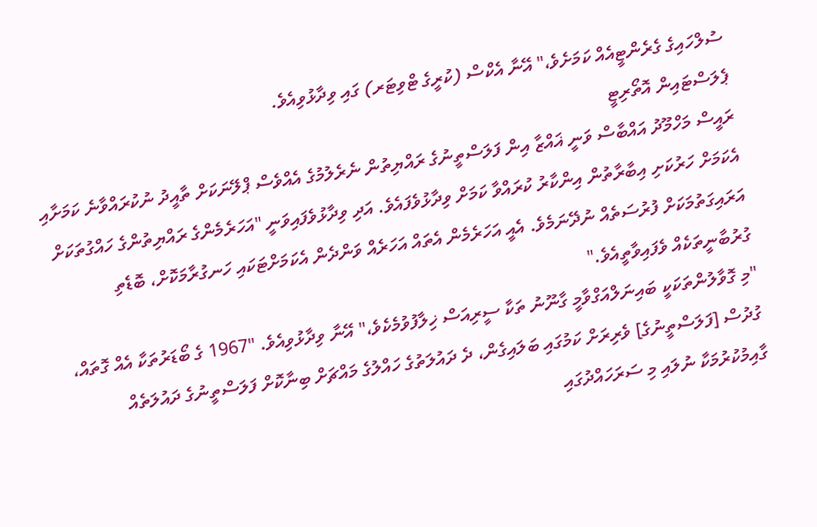ސުލްހައިގެ ގެރެންޓީއެއް ކަމަށެވެ،" އޭނާ އެކްސް (ކުރީގެ ޓްވިޓަރ) ގައި ވިދާޅުވިއެވެ.
ޕެލަސްޓައިން އޮތޯރިޓީ
ރައީސް މަހްމޫދު އައްބާސް ވަނީ ޣައްޒާ އިން ފަލަސްތީނުގެ ރައްޔިތުން ނެރެލުމުގެ އެއްވެސް ޕްލޭނަކަށް ތާއީދު ނުކުރައްވާނެ ކަމަށާއި އެކަމަށް ހަރުކަށި އިބާރާތުން އިންކާރު ކުރައްވާ ކަމަށް ވިދާޅުވެފައެވެ. އަދި ވިދާޅުވެފައިވަނީ "އަހަރެމެންގެ ރައްޔިތުންގެ ހައްގުތަކަށް އަރައިގަތުމަކަށް ފުރުސަތެއް ނުދޭނަމެވެ. އެއީ އަހަރެމެން އެތައް އަހަރެއް ވަންދެން އެކަމަށްޓަކައި ހަނގުރާމަކޮށް، ބޮޑެތި ގުރުބާނީތަކެއް ވެފައިވާތީއެވެ."
"މި ގޮވާލުންތަކަކީ ބައިނަލްއަގްވާމީ ގާނޫނު ތަކާ ސީރިއަސް ޚިލާފުވުމެކެވެ،" އޭނާ ވިދާޅުވިއެވެ. "1967 ގެ ބޯޑަރުތަކާ އެއް ގޮތައް، ގުދުސް [ފަލަސްތީނުގެ] ވެރިރަށް ކަމުގައި ބަލައިގެން، ދެ ދައުލަތުގެ ހައްލުގެ މައްޗަށް ބިނާކޮށް ފަލަސްތީނުގެ ދައުލަތެއް ގާއިމުކުރުމަކާ ނުލައި މި ސަރަހައްދުގައި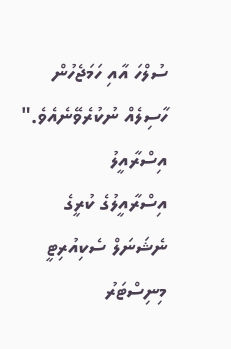ސުލްހަ އާއި ހަމަޖެހުން ހާސިލެއް ނުކުރެވޭނެއެވެ."
އިސްރާއީލު
އިސްރާއީލުގެ ކުރީގެ ނެޝަނަލް ސެކިއުރިޓީ މިނިސްޓަރު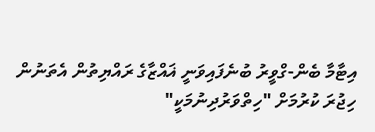އިޓާމާ ބެން-ގްވީރު ބުނެފައިވަނީ ޣައްޒާގެ ރައްޔިތުން އެތަނުން ހިޖުރަ ކުރުމަށް "ހިތްވަރުދިނުމަކީ"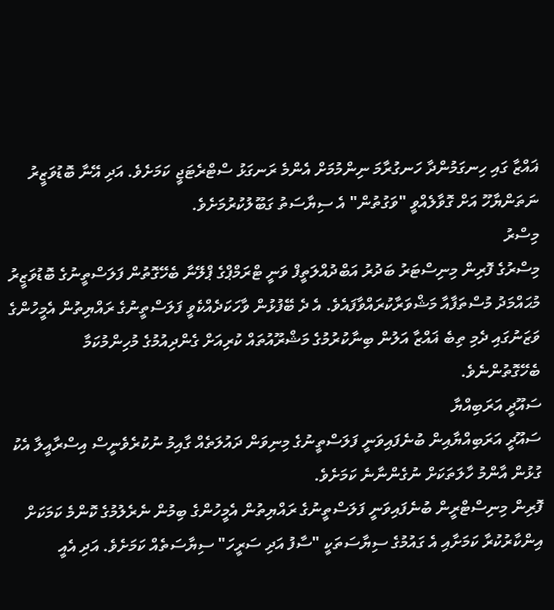ޣައްޒާ ގައި ހިނގަމުންދާ ހަނގުރާމަ ނިންމުމަށް އެންމެ ރަނގަޅު ސްޓްރެޓަޖީ ކަމަށެވެ. އަދި އޭނާ ބޮޑުވަޒީރު ނަތަންޔާހޫ އަށް ގޮވާލެއްވީ "ވަގުތުން" އެ ސިޔާސަތު ގަބޫލުކުރުމަށެވެ.
މިސްރު
މިސްރުގެ ފޮރިން މިނިސްޓަރު ބަދުރު އަބްދުއްލަތީފް ވަނީ ޓްރަމްޕްގެ ޕްލޭނާ ބެހޭގޮތުން ފަލަސްތީނުގެ ބޮޑުވަޒީރު މުޙައްމަދު މުސްތަފާއާ މަޝްވަރާކުރައްވާފައެވެ. އެ ދެ ބޭފުޅުން ވާހަކަދެއްކެވީ ފަލަސްތީނުގެ ރައްޔިތުން އެމީހުންގެ ވަޒަނުގައި ދެމި ތިބެ ޣައްޒާ އަލުން ބިނާކުރުމުގެ މަޝްރޫއުތައް ކުރިއަށް ގެންދިއުމުގެ މުހިންމުކަމާ ބެހޭގޮތުންނެވެ.
ސައޫދީ އަރަބިއްޔާ
ސައޫދީ އަރަބިއްޔާއިން ބުނެފައިވަނީ ފަލަސްތީނުގެ މިނިވަން ދައުލަތެއް ގާއިމު ނުކުރެވެނީސް އިސްރާއީލާ އެކު ގުޅުން އާންމު ހާލަތަކަށް ނުގެންނާނެ ކަމަށެވެ.
ފޮރިން މިނިސްޓްރީން ބުނެފައިވަނީ ފަލަސްތީނުގެ ރައްޔިތުން އެމީހުންގެ ބިމުން ނެރެލުމުގެ ކޮންމެ ކަމަކަށް އިންކާރުކުރާ ކަމަށާއި އެ ގައުމުގެ ސިޔާސަތަކީ "ސާފު އަދި ސަރީހަ" ސިޔާސަތެއް ކަމަށެވެ. އަދި އެއީ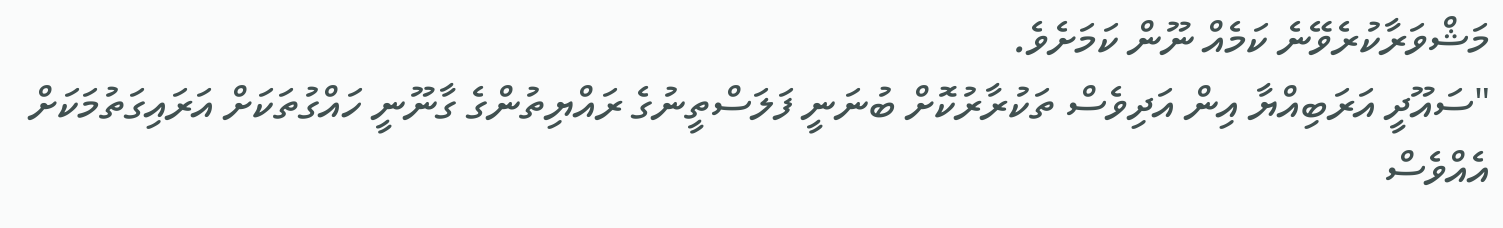މަޝްވަރާކުރެވޭނެ ކަމެއް ނޫން ކަމަށެވެ.
"ސައޫދީ އަރަބިއްޔާ އިން އަދިވެސް ތަކުރާރުކޮށް ބުނަނީ ފަލަސްތީނުގެ ރައްޔިތުންގެ ގާނޫނީ ހައްގުތަކަށް އަރައިގަތުމަކަށް އެއްވެސް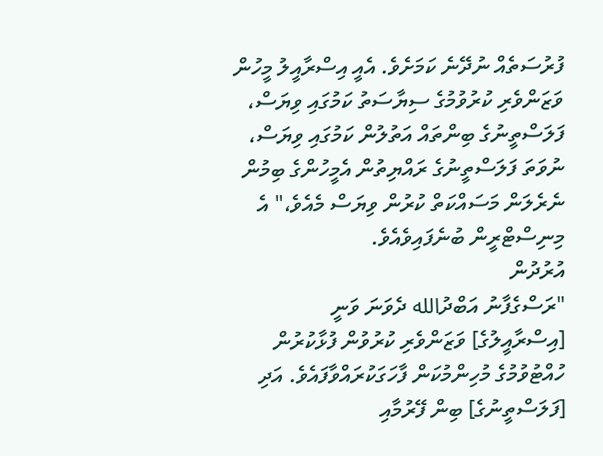ފުރުސަތެއް ނުދޭނެ ކަމަށެވެ. އެއީ އިސްރާއީލު މީހުން ވަޒަންވެރި ކުރުވުމުގެ ސިޔާސަތު ކަމުގައި ވިޔަސް، ފަލަސްތީނުގެ ބިންތައް އަތުލުން ކަމުގައި ވިޔަސް، ނުވަތަ ފަލަސްތީނުގެ ރައްޔިތުން އެމީހުންގެ ބިމުން ނެރެލަން މަސައްކަތް ކުރުން ވިޔަސް މެއެވެ،" އެ މިނިސްޓްރީން ބުނެފައިވެއެވެ.
އުރުދުން
"ރަސްގެފާނު އަބްދުالله ދެވަނަ ވަނީ [އިސްރާއީލުގެ] ވަޒަންވެރި ކުރުވުން ފުޅާކުރުން ހުއްޓުވުމުގެ މުހިންމުކަން ފާހަގަކުރައްވާފައެވެ. އަދި [ފަލަސްތީނުގެ] ބިން ފޭރުމާއި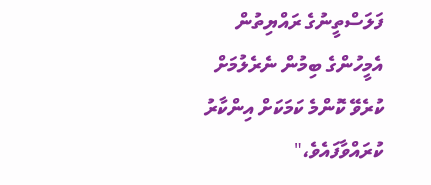ފަލަސްތީނުގެ ރައްޔިތުން އެމީހުންގެ ބިމުން ނެރެލުމަށް ކުރެވޭ ކޮންމެ ކަމަކަށް އިންކާރު ކުރައްވާފައެވެ،"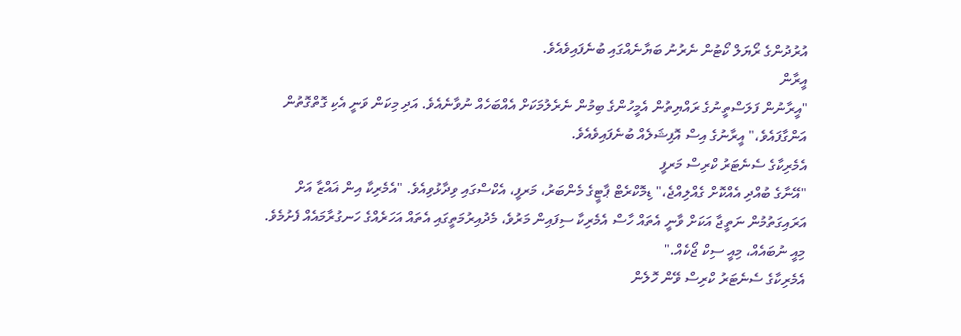އުރުދުންގެ ރޯޔަލް ކޯޓުން ނެރުނު ބަޔާނެއްގައި ބުނެފައިވެއެވެ.
އީރާން
"އީރާނުން ފަލަސްތީނުގެ ރައްޔިތުން އެމީހުންގެ ބިމުން ނެރެލުމަކަށް އެއްބަހެއް ނުވާނެއެވެ. އަދި މިކަން ވަނީ އެކި ގޮތްގޮތުން އަންގާފައެވެ،" އީރާނުގެ އިސް އޮފިޝަލެއް ބުނެފައިވެއެވެ.
އެމެރިކާގެ ސެނެޓަރު ކްރިސް މަރފީ
"އޭނާގެ ބުއްދި އެއްކޮށް ގެއްލިއްޖެ،" ޑިމޮކްރެޓް ޕާޓީގެ މެންބަރު، މަރފީ، އެކްސްގައި ވިދާޅުވިއެވެ. "އެމެރިކާ އިން ޣައްޒާ އަށް އަރައިގަތުމުން ނަތީޖާ އަކަށް ވާނީ އެތައް ހާސް އެމެރިކާ ސިފައިން މަރުވެ، މެދުއިރުމަތީގައި އެތައް އަހަރެއްގެ ހަނގުރާމައެއް ފެށުމެވެ. މިއީ ނުބައެއް، މިއީ ސިކް ޖޯކެއް."
އެމެރިކާގެ ސެނެޓަރު ކްރިސް ވޭން ހޮލެން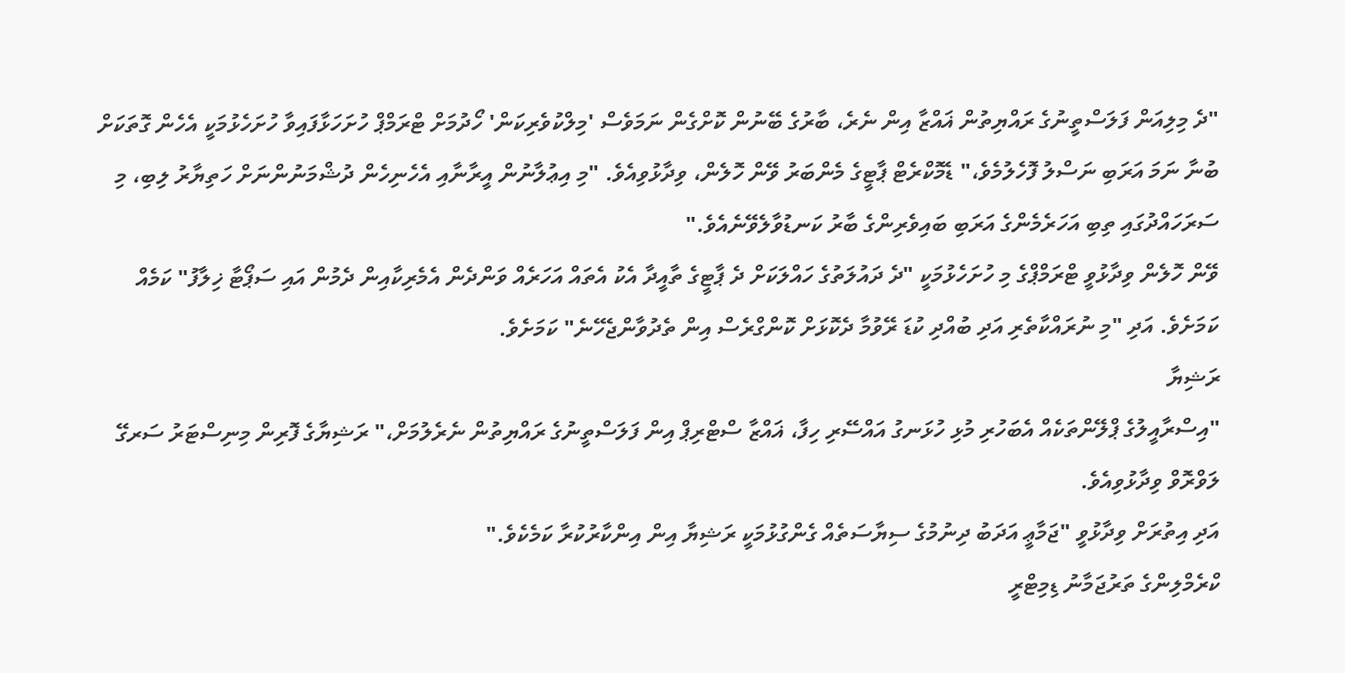"ދެ މިލިއަން ފަލަސްތީނުގެ ރައްޔިތުން ޣައްޒާ އިން ނެރެ، ބާރުގެ ބޭނުން ކޮށްގެން ނަމަވެސް 'މިލްކުވެރިކަން' ހޯދުމަށް ޓްރަމްޕް ހުށަހަޅާފައިވާ ހުށަހެޅުމަކީ އެހެން ގޮތަކަށް ބުނާ ނަމަ އަރަބި ނަސްލު ފޮހެލުމެވެ،" ޑެމޮކްރެޓް ޕާޓީގެ މެންބަރު ވޭން ހޮލެން، ވިދާޅުވިއެވެ. "މި އިޢުލާނުން އީރާނާއި އެހެނިހެން ދުޝްމަނުންނަށް ހަތިޔާރު ލިބި، މި ސަރަހައްދުގައި ތިބި އަހަރެމެންގެ އަރަބި ބައިވެރިންގެ ބާރު ކަނޑުވާލެވޭނެއެވެ."
ވޭން ހޮލެން ވިދާޅުވީ ޓްރަމްޕްގެ މި ހުށަހެޅުމަކީ "ދެ ދައުލަތުގެ ހައްލަކަށް ދެ ޕާޓީގެ ތާއީދާ އެކު އެތައް އަހަރެއް ވަންދެން އެމެރިކާއިން ދެމުން އައި ސަޕޯޓާ ޚިލާފު" ކަމެއް ކަމަށެވެ. އަދި "މި ނުރައްކާތެރި އަދި ބުއްދި ކުޑަ ރޭވުމާ ދެކޮޅަށް ކޮންގްރެސް އިން ތެދުވާންޖެހޭނެ" ކަމަށެވެ.
ރަޝިޔާ
"އިސްރާއީލުގެ ޕްލޭންތަކެއް އެބަހުރި މުޅި ހުޅަނގު އައްސޭރި ހިފާ، ޣައްޒާ ސްޓްރިޕް އިން ފަލަސްތީނުގެ ރައްޔިތުން ނެރެލުމަށް،" ރަޝިޔާގެ ފޮރިން މިނިސްޓަރު ސަރގޭ ލަވްރޮވް ވިދާޅުވިއެވެ.
އަދި އިތުރަށް ވިދާޅުވީ "ޖަމާޢީ އަދަބު ދިނުމުގެ ސިޔާސަތެއް ގެންގުޅުމަކީ ރަޝިޔާ އިން އިންކާރުކުރާ ކަމެކެވެ."
ކްރެމްލިންގެ ތަރުޖަމާނު ޑިމިޓްރީ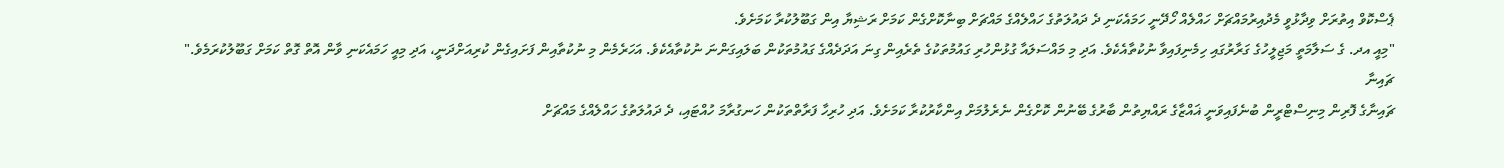ޕެސްކޮވް އިތުރަށް ވިދާޅުވީ މެދުއިރުމައްޗަށް ހައްލެއް ހޯދޭނީ ހަމައެކަނި ދެ ދައުލަތުގެ ހައްލެއްގެ މައްޗަށް ބިނާކޮށްގެން ކަމަށް ރަޝިޔާ އިން ގަބޫލުކުރާ ކަމަށެވެ.
"މިއީ އދ. ގެ ސަލާމަތީ މަޖިލީހުގެ ގަރާރުގައި ހިމެނިފައިވާ ނުކުތާއެކެވެ. އަދި މި މައްސަލައާ ގުޅުންހުރި ގައުމުތަކުގެ ތެރެއިން ގިނަ އަދަދެއްގެ ގައުމުތަކުން ބަލައިގަންނަ ނުކުތާއެކެވެ. އަހަރެމެން މި ނުކުތާއިން ފަށައިގެން ކުރިއަށްދަނީ، އަދި މިއީ ހަމައެކަނި ވާން އޮތް ގޮތް ކަމަށް ގަބޫލުކުރަމެވެ."
ޗައިނާ
ޗައިނާގެ ފޮރިން މިނިސްޓްރީން ބުނެފައިވަނީ ޣައްޒާގެ ރައްޔިތުން ބާރުގެ ބޭނުން ކޮށްގެން ނެރެލުމަށް އިންކާރުކުރާ ކަމަށެވެ. އަދި ހުރިހާ ފަރާތްތަކުން ހަނގުރާމަ ހުއްޓައި، ދެ ދައުލަތުގެ ހައްލެއްގެ މައްޗަށް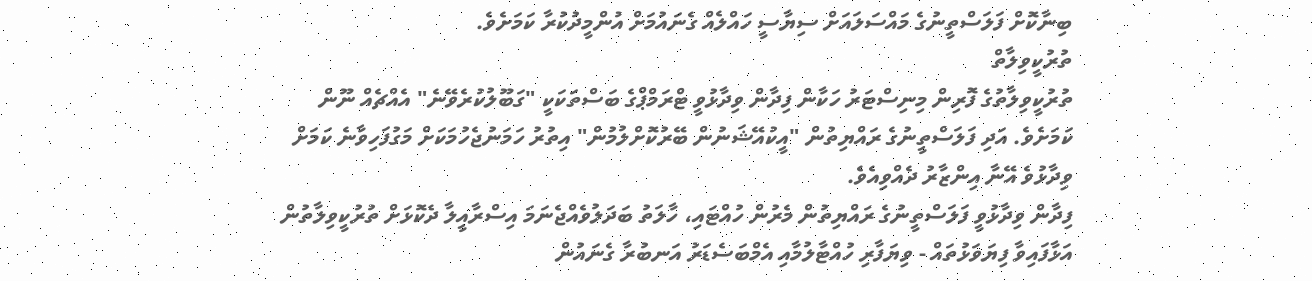ބިނާކޮށް ފަލަސްތީނުގެ މައްސަލައަށް ސިޔާސީ ހައްލެއް ގެނައުމަށް އުންމީދުކުރާ ކަމަށެވެ.
ތުރުކީވިލާތް
ތުރުކީވިލާތުގެ ފޮރިން މިނިސްޓަރު ހަކާން ފިދާން ވިދާޅުވީ ޓްރަމްޕްގެ ބަސްތަކަކީ "ގަބޫލުކުރެވޭނެ" އެއްޗެއް ނޫން ކަމަށެވެ. އަދި ފަލަސްތީނުގެ ރައްޔިތުން "އީކުއޭޝަނުން ބޭރުކޮށްލުމުން" އިތުރު ހަމަނުޖެހުމަކަށް މަގުފަހިވާނެ ކަމަށް ވިދާޅުވެ އޭނާ އިންޒާރު ދެއްވިއެވެ.
ފިދާން ވިދާޅުވީ ފަލަސްތީނުގެ ރައްޔިތުން މެރުން ހުއްޓައި، ހާލަތު ބަދަލުވެއްޖެނަމަ އިސްރާއީލާ ދެކޮޅަށް ތުރުކީވިލާތުން އަޅާފައިވާ ފިޔަވަޅުތައް - ވިޔަފާރި ހުއްޓާލުމާއި އެމްބަސެޑަރު އަނބުރާ ގެނައުން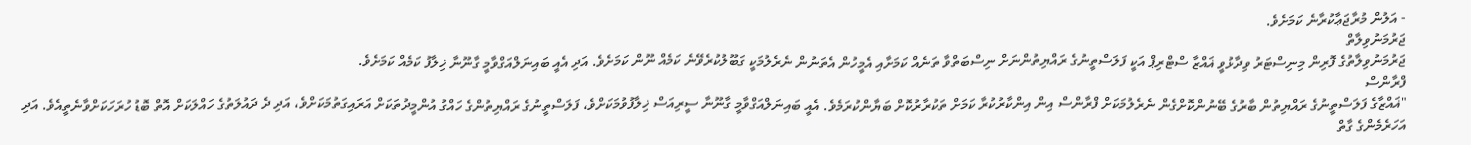- އަލުން މުރާޖަޢާކުރާނެ ކަމަށެވެ.
ޖަރުމަނުވިލާތް
ޖަރުމަނުވިލާތުގެ ފޮރިން މިނިސްޓަރު ވިދާޅުވީ ޣައްޒާ ސްޓްރިޕް އަކީ ފަލަސްތީނުގެ ރައްޔިތުންނަށް ނިސްބަތްވާ ތަނެއް ކަމަށާއި އެމީހުން އެތަނުން ނެރެލުމަކީ ގަބޫލުކުރެވޭނެ ކަމެއް ނޫން ކަމަށެވެ. އަދި އެއީ ބައިނަލްއަގްވާމީ ގާނޫނާ ޚިލާފު ކަމެއް ކަމަށެވެ.
ފްރާންސް
"ޣައްޒާގެ ފަލަސްތީނުގެ ރައްޔިތުން ބާރުގެ ބޭނުންކޮށްގެން ނެރެލުމަކަށް ފްރާންސް އިން އިންކާރުކުރާ ކަމަށް ތަކުރާރުކޮށް ބަޔާންކުރަމެވެ. އެއީ ބައިނަލްއަގްވާމީ ގާނޫނާ ސީރިއަސް ޚިލާފުވުމަކަށްވެ، ފަލަސްތީނުގެ ރައްޔިތުންގެ ހައްގު އުންމީދުތަކަށް އަރައިގަތުމަކަށްވެ، އަދި ދެ ދައުލަތުގެ ހައްލަކަށް އޮތް ބޮޑު ހުރަހަކަށްވާނެތީއެވެ. އަދި އަހަރެމެންގެ ގާތް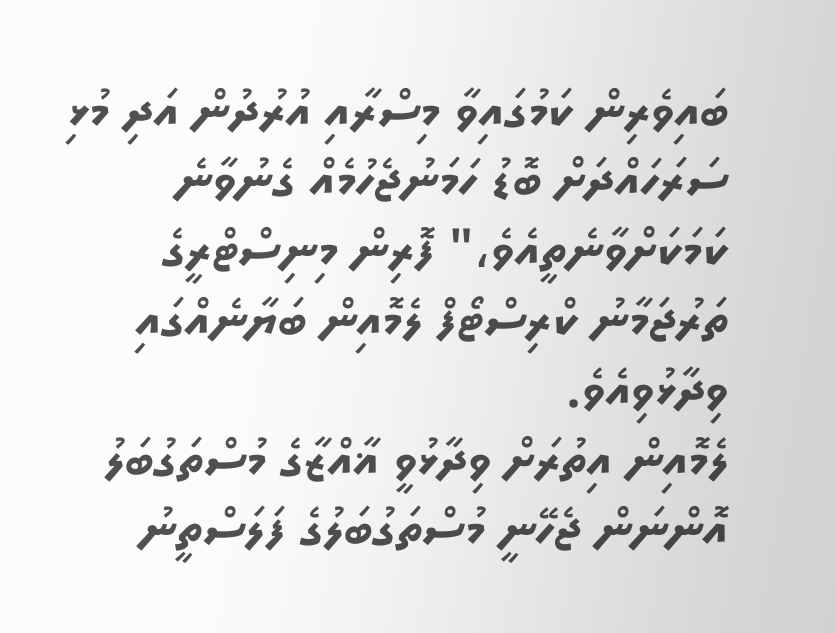ބައިވެރިން ކަމުގައިވާ މިސްރާއި އުރުދުން އަދި މުޅި ސަރަހައްދަށް ބޮޑު ހަމަނުޖެހުމެއް ގެނުވާނެ ކަމަކަށްވާނެތީއެވެ،" ފޮރިން މިނިސްޓްރީގެ ތަރުޖަމާނު ކްރިސްޓޯފް ލެމޮއިން ބަޔާނެއްގައި ވިދާޅުވިއެވެ.
ލެމޮއިން އިތުރަށް ވިދާޅުވީ ޣާއްޒާގެ މުސްތަގުބަލު އޮންނަން ޖެހޭނީ މުސްތަގުބަލުގެ ފަލަސްތީނު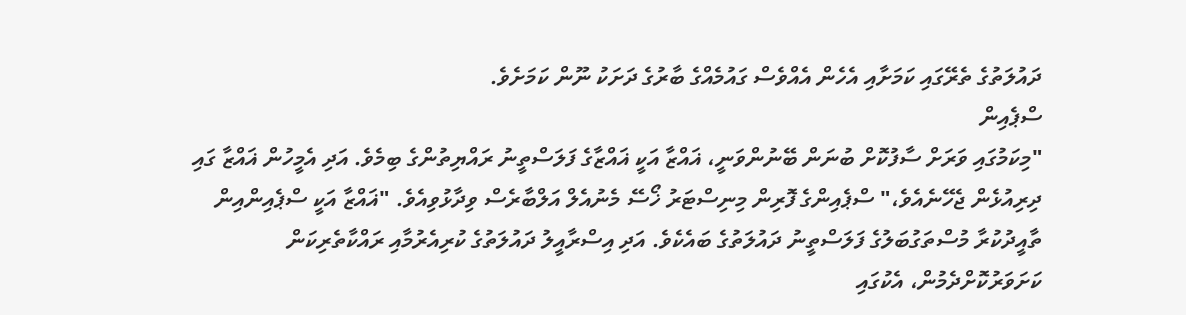ދައުލަތުގެ ތެރޭގައި ކަމަށާއި އެހެން އެއްވެސް ގައުމެއްގެ ބާރުގެ ދަށަކު ނޫން ކަމަށެވެ.
ސްޕެއިން
"މިކަމުގައި ވަރަށް ސާފުކޮށް ބުނަން ބޭނުންވަނީ، ޣައްޒާ އަކީ ޣައްޒާގެ ފަލަސްތީނު ރައްޔިތުންގެ ބިމެވެ. އަދި އެމީހުން ޣައްޒާ ގައި ދިރިއުޅެން ޖެހޭނެއެވެ،" ސްޕެއިންގެ ފޮރިން މިނިސްޓަރު ޚޯސޭ މެނުއެލް އަލްބާރެސް ވިދާޅުވިއެވެ. "ޣައްޒާ އަކީ ސްޕެއިންއިން ތާއީދުކުރާ މުސްތަގުބަލުގެ ފަލަސްތީނު ދައުލަތުގެ ބައެކެވެ. އަދި އިސްރާއީލު ދައުލަތުގެ ކުރިއެރުމާއި ރައްކާތެރިކަން ކަށަވަރުކޮށްދެމުން، އެކުގައި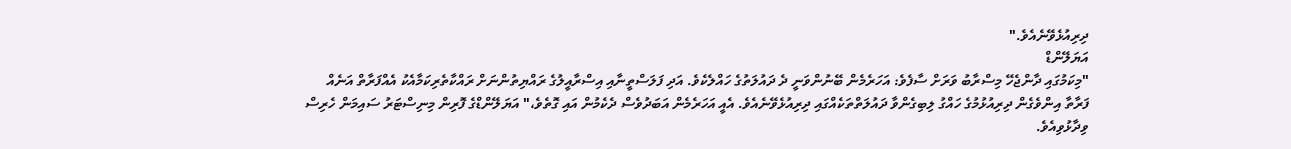ދިރިއުޅެވޭނެއެވެ."
އަޔަލޭންޑް
"މިކަމުގައި ދާންޖެހޭ މިސްރާބު ވަރަށް ސާފެވެ: އަހަރެމެން ބޭނުންވަނީ ދެ ދައުލަތުގެ ހައްލެކެވެ. އަދި ފަލަސްތީނާއި އިސްރާއީލުގެ ރައްޔިތުންނަށް ރައްކާތެރިކަމާއެކު އެއްފަރާތް އަނެއް ފަރާތާ އިންވެގެން ދިރިއުޅުމުގެ ހައްގު ލިބިގެންވާ ދައުލަތްތަކެއްގައި ދިރިއުޅެވޭނެއެވެ. އެއީ އަހަރެމެން އަބަދުވެސް ދެކެމުން އައި ގޮތެވެ،" އަޔަލޭންޑްގެ ފޮރިން މިނިސްޓަރު ސައިމަން ހެރިސް ވިދާޅުވިއެވެ.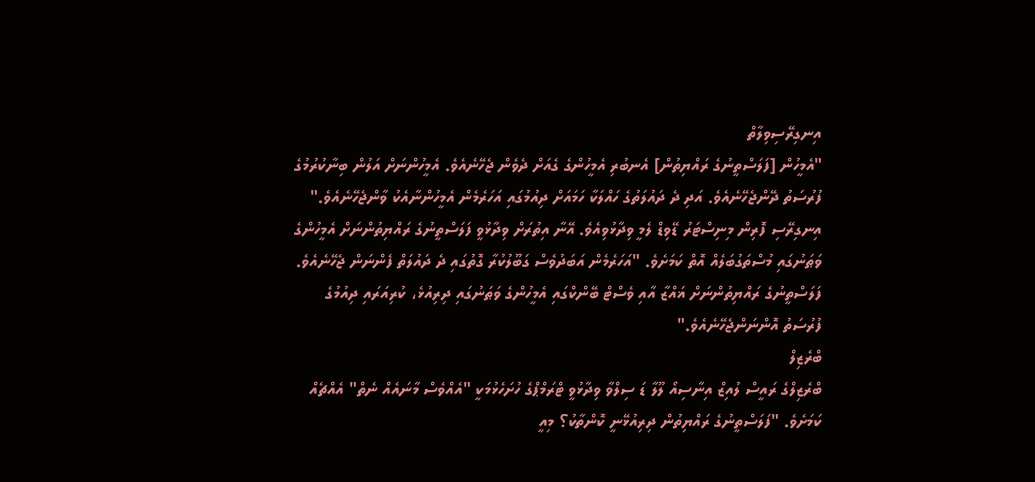އިނގިރޭސިވިލާތް
"އެމީހުން [ފަލަސްތީނުގެ ރައްޔިތުން] އެނބުރި އެމީހުންގެ ގެއަށް ދެވެން ޖެހޭނެއެވެ. އެމީހުންނަށް އަލުން ބިނާކުރުމުގެ ފުރުސަތު ދޭންޖެހޭނެއެވެ. އަދި ދެ ދައުލަތުގެ ހައްލަކާ ހަމައަށް ދިއުމުގައި އަހަރެމެން އެމީހުންނާއެކު ވާންޖެހޭނެއެވެ." އިނގިރޭސި ފޮރިން މިނިސްޓަރު ޑޭވިޑް ލެމީ ވިދާޅުވިއެވެ. އޭނާ އިތުރަށް ވިދާޅުވީ ފަލަސްތީނުގެ ރައްޔިތުންނަށް އެމީހުންގެ ވަޠަނުގައި މުސްތަގުބަލެއް އޮތް ކަމަށެވެ. "އަހަރެމެން އަބަދުވެސް ގަބޫލުކުރާ ގޮތުގައި ދެ ދައުލަތް ފެންނަން ޖެހޭނެއެވެ. ފަލަސްތީނުގެ ރައްޔިތުންނަށް ޣައްޒާ އާއި ވެސްޓް ބޭންކްގައި އެމީހުންގެ ވަޠަނުގައި ދިރިއުޅެ، ކުރިއަރައި ދިއުމުގެ ފުރުސަތު އޮންނަންޖެހޭނެއެވެ."
ބްރެޒިލް
ބްރެޒިލްގެ ރައީސް ލުއިޒް އިނާސިއޯ ލޫލާ ޑަ ސިލްވާ ވިދާޅުވީ ޓްރަމްޕްގެ ހުށަހެޅުމަކީ "އެއްވެސް މާނައެއް ނެތް" އެއްޗެއް ކަމަށެވެ. "ފަލަސްތީނުގެ ރައްޔިތުން ދިރިއުޅޭނީ ކޮންތާކު؟ މިއީ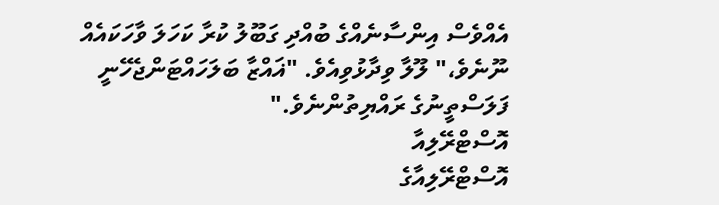އެއްވެސް އިންސާނެއްގެ ބުއްދި ގަބޫލު ކުރާ ކަހަލަ ވާހަކައެއް ނޫނެވެ،" ލޫލާ ވިދާޅުވިއެވެ. "ޣައްޒާ ބަލަހައްޓަންޖެހޭނީ ފަލަސްތީނުގެ ރައްޔިތުންނެވެ."
އޮސްޓްރޭލިއާ
އޮސްޓްރޭލިއާގެ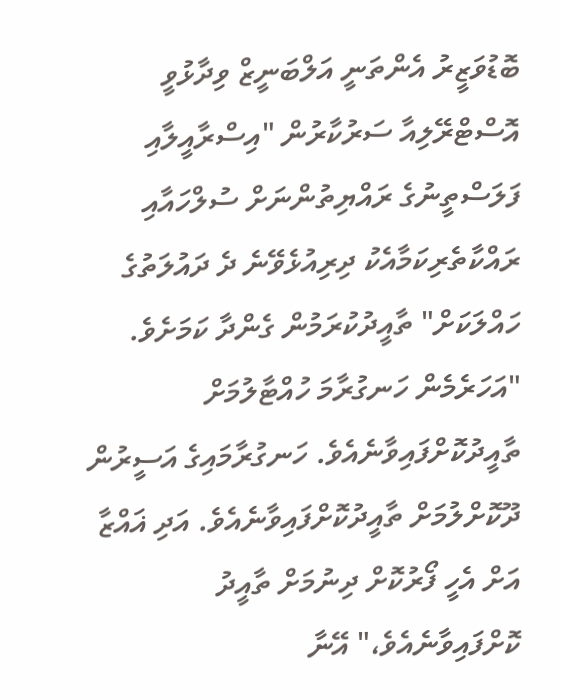ބޮޑުވަޒީރު އެންތަނީ އަލްބަނީޒް ވިދާޅުވީ އޮސްޓްރޭލިއާ ސަރުކާރުން "އިސްރާއީލާއި ފަލަސްތީނުގެ ރައްޔިތުންނަށް ސުލްހައާއި ރައްކާތެރިކަމާއެކު ދިރިއުޅެވޭނެ ދެ ދައުލަތުގެ ހައްލަކަށް" ތާއީދުކުރަމުން ގެންދާ ކަމަށެވެ.
"އަހަރެމެން ހަނގުރާމަ ހުއްޓާލުމަށް ތާއީދުކޮށްފައިވާނެއެވެ. ހަނގުރާމައިގެ އަސީރުން ދޫކޮށްލުމަށް ތާއީދުކޮށްފައިވާނެއެވެ. އަދި ޣައްޒާ އަށް އެހީ ފޯރުކޮށް ދިނުމަށް ތާއީދު ކޮށްފައިވާނެއެވެ،" އޭނާ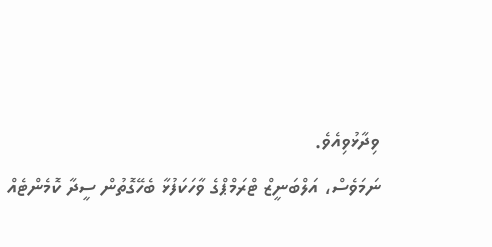ވިދާޅުވިއެވެ.
ނަމަވެސް، އަލްބަނީޒް ޓްރަމްޕްގެ ވާހަކަފުޅާ ބެހޭގޮތުން ސީދާ ކޮމެންޓެއް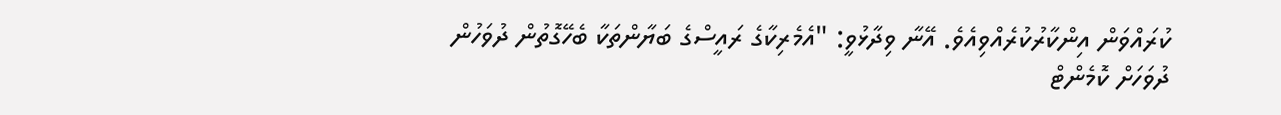ކުރައްވަން އިންކާރުކުރެއްވިއެވެ. އޭނާ ވިދާޅުވީ: "އެމެރިކާގެ ރައީސްގެ ބަޔާންތަކާ ބެހޭގޮތުން ދުވަހުން ދުވަހަށް ކޮމެންޓް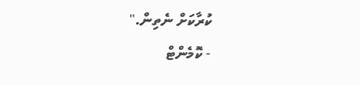ކުރާކަށް ނެތިން."
- ކޮމެންޓް